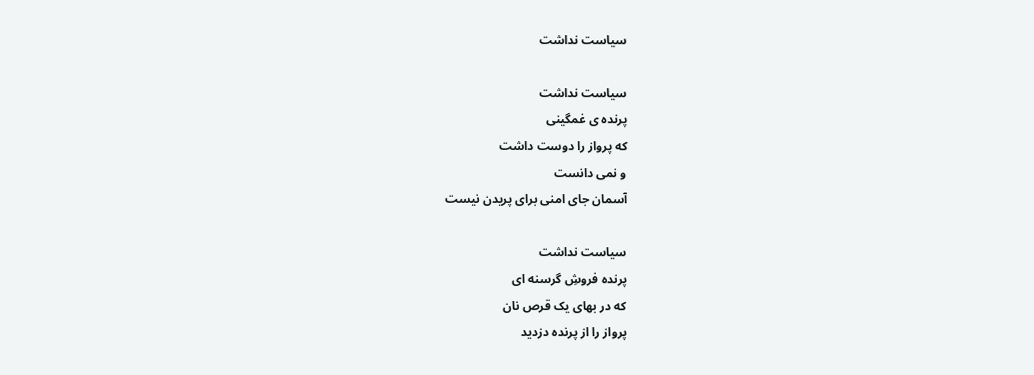سیاست نداشت

سیاست نداشت
پرنده ی غمگینی
که پرواز را دوست داشت
و نمی دانست
آسمان جای امنی برای پریدن نیست

سیاست نداشت
پرنده فروشِ گرسنه ای
که در بهای یک قرص نان
پرواز را از پرنده دزدید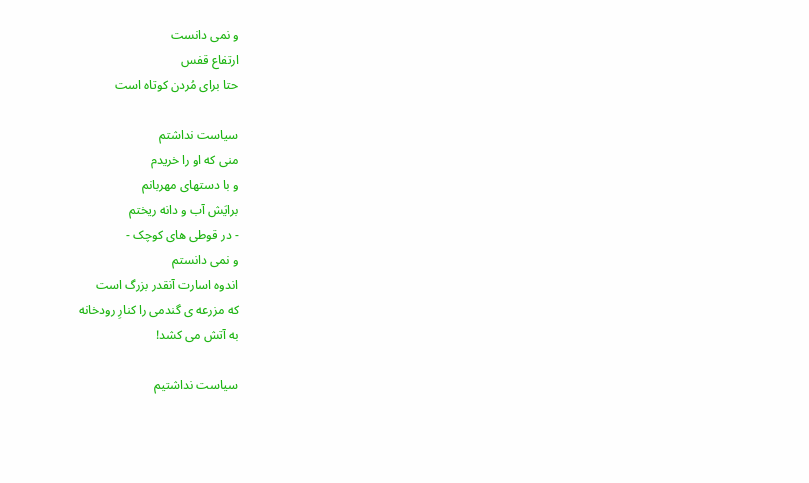و نمی دانست
ارتفاع قفس
حتا برای مُردن کوتاه است

سیاست نداشتم
منی که او را خریدم
و با دستهای مهربانم
برایَش آب و دانه ریختم
- در قوطی های کوچک -
و نمی دانستم
اندوه اسارت آنقدر بزرگ است
که مزرعه ی گندمی را کنارِ رودخانه
به آتش می کشد!

سیاست نداشتیم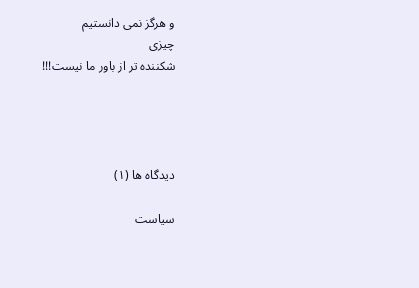و هرگز نمی دانستیم
چیزی
شکننده تر از باور ما نیست!!!




دیدگاه ها (۱)

سیاست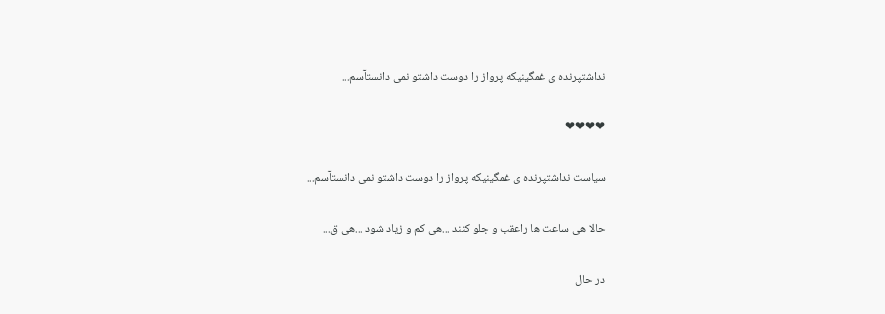نداشتپرنده ی غمگینیکه پرواز را دوست داشتو نمی دانستآسم...

❤❤❤❤

سیاست نداشتپرنده ی غمگینیکه پرواز را دوست داشتو نمی دانستآسم...

حالا هی ساعت ها راعقب و جلو کنند ...هی کم و زیاد شود ...هی ق...

در حال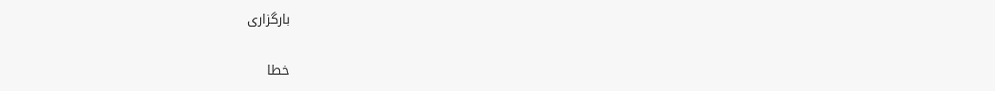بارگزاری

خطا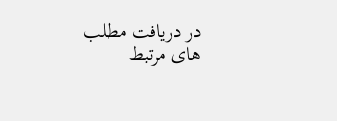در دریافت مطلب های مرتبط